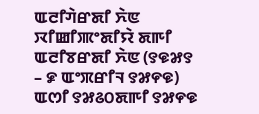ꯑꯂꯤꯚꯥꯔꯗꯤ ꯈꯥꯟ
ꯋꯤꯀꯤꯄꯦꯗꯤꯌꯥ ꯗꯒꯤ
ꯑꯂꯤꯕꯔꯗꯤ ꯈꯥꯟ (꯱꯶꯷꯱ – ꯹ ꯑꯦꯞꯔꯤꯜ ꯱꯷꯵꯶) ꯑꯁꯤ ꯱꯷꯴꯰ꯗꯒꯤ ꯱꯷꯵꯶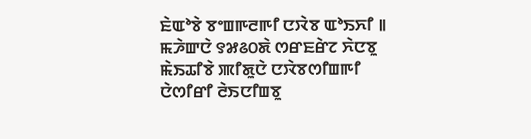ꯐꯥꯑꯣꯕꯥ ꯕꯦꯡꯒꯂꯒꯤ ꯅꯋꯥꯕ ꯑꯣꯏꯈꯤ ꯫ ꯃꯍꯥꯛꯅꯥ ꯱꯷꯴꯰ꯗꯥ ꯁꯔꯐꯔꯥꯖ ꯈꯥꯅꯕꯨ ꯃꯥꯏꯊꯤꯕꯥ ꯄꯤꯗꯨꯅꯥ ꯅꯋꯥꯕꯁꯤꯡꯒꯤ ꯅꯥꯁꯤꯔꯤ ꯂꯥꯏꯅꯤꯡꯕꯨ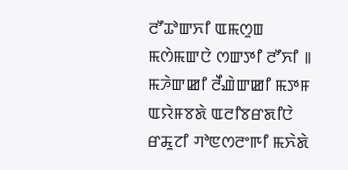ꯂꯧꯊꯣꯛꯈꯤ ꯑꯃꯁꯨꯡ ꯃꯁꯥꯃꯛꯅꯥ ꯁꯛꯇꯤ ꯂꯧꯈꯤ ꯫
ꯃꯍꯥꯛꯀꯤ ꯂꯩꯉꯥꯛꯀꯤ ꯃꯇꯝ ꯑꯌꯥꯝꯕꯗꯥ ꯑꯂꯤꯕꯔꯗꯤꯅꯥ ꯔꯘꯨꯖꯤ ꯚꯣꯟꯁꯂꯦꯒꯤ ꯃꯈꯥꯗꯥ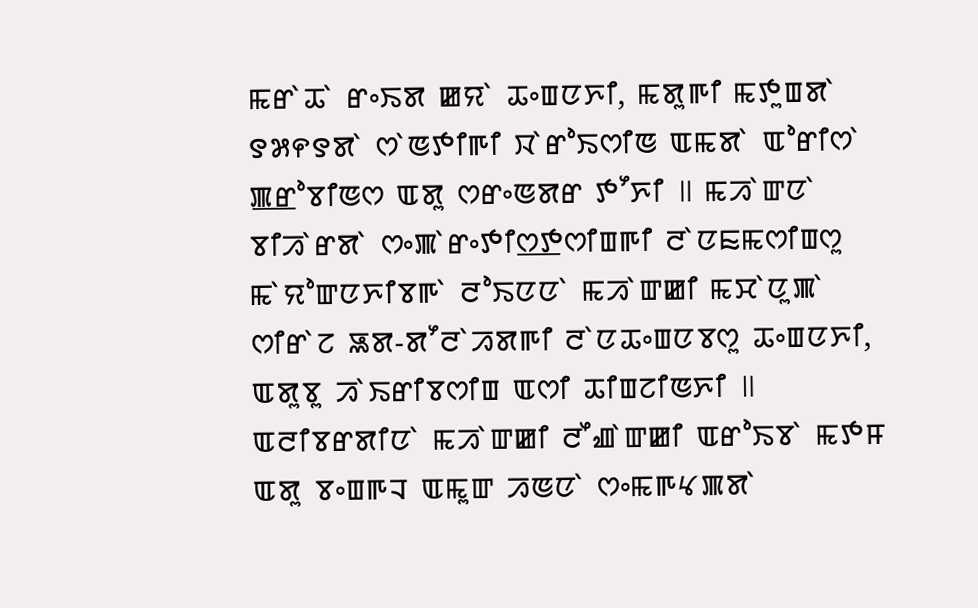ꯃꯔꯥꯊꯥ ꯔꯦꯏꯗ ꯀꯌꯥ ꯊꯦꯡꯅꯈꯤ, ꯃꯗꯨꯒꯤ ꯃꯇꯨꯡꯗꯥ ꯱꯷꯵꯱ꯗꯥ ꯁꯥꯟꯇꯤꯒꯤ ꯋꯥꯔꯣꯏꯁꯤꯟ ꯑꯃꯗꯥ ꯑꯣꯔꯤꯁꯥ ꯄ꯭ꯔꯣꯕꯤꯟꯁ ꯑꯗꯨ ꯁꯔꯦꯟꯗꯔ ꯇꯧꯈꯤ ꯫ ꯃꯍꯥꯛꯅꯥ ꯕꯤꯍꯥꯔꯗꯥ ꯁꯦꯄꯥꯔꯦꯇꯤꯁ꯭ꯇꯁꯤꯡꯒꯤ ꯂꯥꯅꯐꯃꯁꯤꯡꯁꯨ ꯃꯥꯌꯣꯛꯅꯈꯤꯕꯒꯥ ꯂꯣꯏꯅꯅꯥ ꯃꯍꯥꯛꯀꯤ ꯃꯆꯥꯅꯨꯄꯥ ꯁꯤꯔꯥꯖ ꯎꯗ-ꯗꯧꯂꯥꯍꯗꯒꯤ ꯂꯥꯅꯊꯦꯡꯅꯕꯁꯨ ꯊꯦꯡꯅꯈꯤ, ꯑꯗꯨꯕꯨ ꯍꯥꯏꯔꯤꯕꯁꯤꯡ ꯑꯁꯤ ꯊꯤꯡꯖꯤꯟꯈꯤ ꯫
ꯑꯂꯤꯕꯔꯗꯤꯅꯥ ꯃꯍꯥꯛꯀꯤ ꯂꯩꯉꯥꯛꯀꯤ ꯑꯔꯣꯏꯕꯥ ꯃꯇꯝ ꯑꯗꯨ ꯕꯦꯡꯒꯜ ꯑꯃꯨꯛ ꯍꯟꯅꯥ ꯁꯦꯃꯒꯠꯄꯗꯥ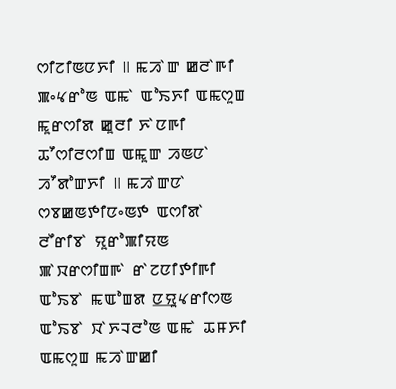ꯁꯤꯖꯤꯟꯅꯈꯤ ꯫ ꯃꯍꯥꯛ ꯀꯂꯥꯒꯤ ꯄꯦꯠꯔꯣꯟ ꯑꯃꯥ ꯑꯣꯏꯈꯤ ꯑꯃꯁꯨꯡ ꯃꯨꯔꯁꯤꯗ ꯀꯨꯂꯤ ꯈꯥꯅꯒꯤ ꯊꯧꯁꯤꯂꯁꯤꯡ ꯑꯃꯨꯛ ꯍꯟꯅꯥ ꯍꯧꯗꯣꯛꯈꯤ ꯫ ꯃꯍꯥꯛꯅꯥ ꯁꯕꯀꯟꯇꯤꯅꯦꯟꯇ ꯑꯁꯤꯗꯥ ꯂꯩꯔꯤꯕꯥ ꯌꯨꯔꯣꯄꯤꯌꯟ ꯄꯥꯋꯔꯁꯤꯡꯒꯥ ꯔꯥꯖꯅꯤꯇꯤꯒꯤ ꯑꯣꯏꯕꯥ ꯃꯑꯣꯡꯗ ꯅ꯭ꯌꯨꯠꯔꯤꯁꯟ ꯑꯣꯏꯕꯥ ꯋꯥꯈꯜꯂꯣꯟ ꯑꯃꯥ ꯊꯝꯈꯤ ꯑꯃꯁꯨꯡ ꯃꯍꯥꯛꯀꯤ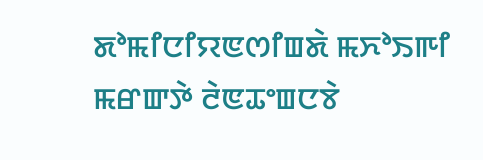ꯗꯣꯃꯤꯅꯤꯌꯟꯁꯤꯡꯗꯥ ꯃꯈꯣꯏꯒꯤ ꯃꯔꯛꯇꯥ ꯂꯥꯟꯊꯦꯡꯅꯕꯥ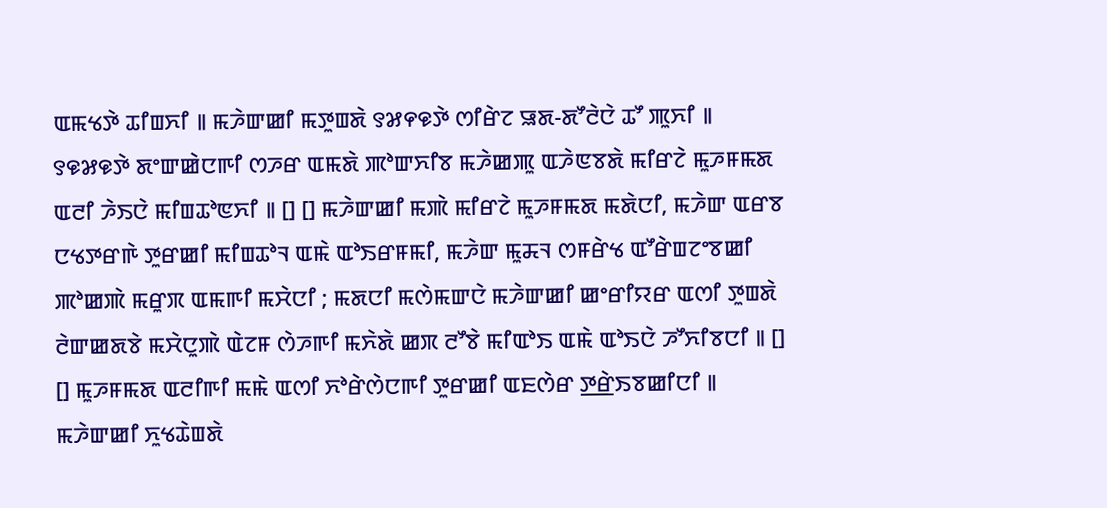ꯑꯃꯠꯇꯥ ꯊꯤꯡꯈꯤ ꯫ ꯃꯍꯥꯛꯀꯤ ꯃꯇꯨꯡꯗꯥ ꯱꯷꯵꯶ꯇꯥ ꯁꯤꯔꯥꯖ ꯎꯗ-ꯗꯧꯂꯥꯅꯥ ꯊꯧ ꯄꯨꯈꯤ ꯫
꯱꯶꯷꯶ꯇꯥ ꯗꯦꯛꯀꯥꯅꯒꯤ ꯁꯍꯔ ꯑꯃꯗꯥ ꯄꯣꯛꯈꯤꯕ ꯃꯍꯥꯀꯄꯨ ꯑꯍꯥꯟꯕꯗꯥ ꯃꯤꯔꯖꯥ ꯃꯨꯍꯝꯃꯗ ꯑꯂꯤ ꯍꯥꯏꯅꯥ ꯃꯤꯡꯊꯣꯟꯈꯤ ꯫ [] [] ꯃꯍꯥꯛꯀꯤ ꯃꯄꯥ ꯃꯤꯔꯖꯥ ꯃꯨꯍꯝꯃꯗ ꯃꯗꯥꯅꯤ, ꯃꯍꯥꯛ ꯑꯔꯕ ꯅꯠꯇꯔꯒꯥ ꯇꯨꯔꯀꯤ ꯃꯤꯡꯊꯣꯜ ꯑꯃꯥ ꯑꯣꯏꯔꯝꯃꯤ, ꯃꯍꯥꯛ ꯃꯨꯘꯜ ꯁꯝꯔꯥꯠ ꯑꯧꯔꯥꯡꯖꯦꯕꯀꯤ ꯄꯣꯀꯄꯥ ꯃꯔꯨꯞ ꯑꯃꯒꯤ ꯃꯆꯥꯅꯤ ; ꯃꯗꯅꯤ ꯃꯁꯥꯃꯛꯅꯥ ꯃꯍꯥꯛꯀꯤ ꯀꯦꯔꯤꯌꯔ ꯑꯁꯤ ꯇꯨꯡꯗꯥ ꯂꯥꯛꯀꯗꯕꯥ ꯃꯆꯥꯅꯨꯄꯥ ꯑꯥꯖꯝ ꯁꯥꯍꯒꯤ ꯃꯈꯥꯗꯥ ꯀꯞ ꯂꯧꯕꯥ ꯃꯤꯑꯣꯏ ꯑꯃꯥ ꯑꯣꯏꯅꯥ ꯍꯧꯈꯤꯕꯅꯤ ꯫ [] [] ꯃꯨꯍꯝꯃꯗ ꯑꯂꯤꯒꯤ ꯃꯃꯥ ꯑꯁꯤ ꯈꯣꯔꯥꯁꯥꯅꯒꯤ ꯇꯨꯔꯀꯤ ꯑꯐꯁꯥꯔ ꯇ꯭ꯔꯥꯏꯕꯀꯤꯅꯤ ꯫ ꯃꯍꯥꯛꯀꯤ ꯈꯨꯠꯊꯥꯡꯗꯥ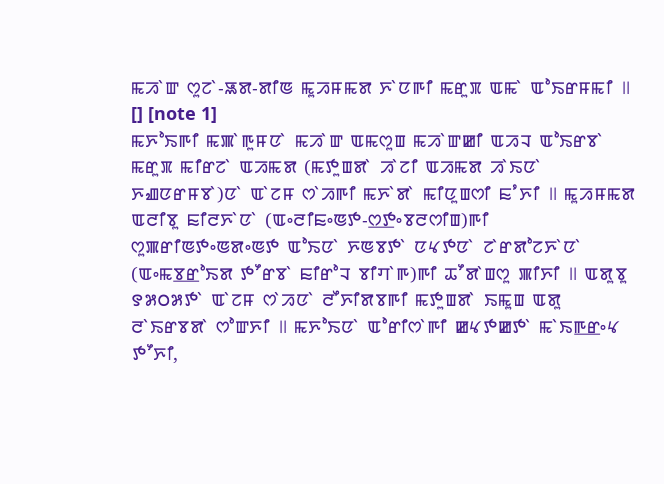ꯃꯍꯥꯛ ꯁꯨꯖꯥ-ꯎꯗ-ꯗꯤꯟ ꯃꯨꯍꯝꯃꯗ ꯈꯥꯅꯒꯤ ꯃꯔꯨꯞ ꯑꯃꯥ ꯑꯣꯏꯔꯝꯃꯤ ꯫ [] [note 1]
ꯃꯈꯣꯏꯒꯤ ꯃꯄꯥꯒꯨꯝꯅꯥ ꯃꯍꯥꯛ ꯑꯃꯁꯨꯡ ꯃꯍꯥꯛꯀꯤ ꯑꯍꯜ ꯑꯣꯏꯔꯕꯥ ꯃꯔꯨꯞ ꯃꯤꯔꯖꯥ ꯑꯍꯃꯗ (ꯃꯇꯨꯡꯗꯥ ꯍꯥꯖꯤ ꯑꯍꯃꯗ ꯍꯥꯏꯅꯥ ꯈꯉꯅꯔꯝꯕꯥ)ꯅꯥ ꯑꯥꯖꯝ ꯁꯥꯍꯒꯤ ꯃꯈꯥꯗꯥ ꯃꯤꯅꯨꯡꯁꯤ ꯐꯪꯈꯤ ꯫ ꯃꯨꯍꯝꯃꯗ ꯑꯂꯤꯕꯨ ꯐꯤꯂꯈꯥꯅꯥ (ꯑꯦꯂꯤꯐꯦꯟꯇ-ꯁ꯭ꯇꯦꯕꯂꯁꯤꯡ)ꯒꯤ ꯁꯨꯄꯔꯤꯟꯇꯦꯟꯗꯦꯟꯇ ꯑꯣꯏꯅꯥ ꯈꯟꯕꯇꯥ ꯅꯠꯇꯅꯥ ꯖꯥꯔꯗꯣꯖꯈꯥꯅꯥ (ꯑꯦꯃꯕ꯭ꯔꯣꯏꯗ ꯇꯧꯔꯕꯥ ꯐꯤꯔꯣꯜ ꯕꯤꯚꯥꯒ)ꯒꯤ ꯊꯧꯗꯥꯡꯁꯨ ꯄꯤꯈꯤ ꯫ ꯑꯗꯨꯕꯨ ꯱꯷꯰꯷ꯇꯥ ꯑꯥꯖꯝ ꯁꯥꯍꯅꯥ ꯂꯩꯈꯤꯗꯕꯒꯤ ꯃꯇꯨꯡꯗꯥ ꯏꯃꯨꯡ ꯑꯗꯨ ꯂꯥꯏꯔꯕꯗꯥ ꯁꯣꯛꯈꯤ ꯫ ꯃꯈꯣꯏꯅꯥ ꯑꯣꯔꯤꯁꯥꯒꯤ ꯀꯠꯇꯀꯇꯥ ꯃꯥꯏꯒ꯭ꯔꯦꯠ ꯇꯧꯈꯤ,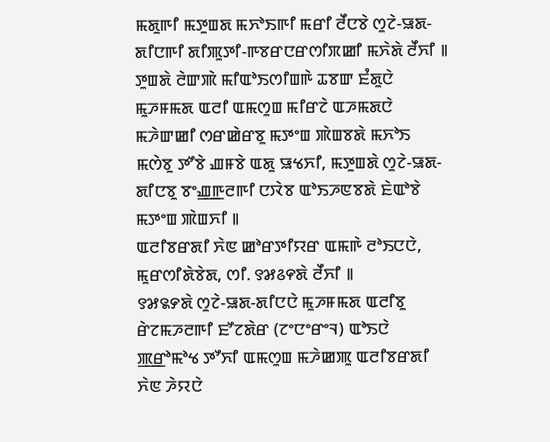ꯃꯗꯨꯒꯤ ꯃꯇꯨꯡꯗ ꯃꯈꯣꯏꯒꯤ ꯃꯔꯤ ꯂꯩꯅꯕꯥ ꯁꯨꯖꯥ-ꯎꯗ-ꯗꯤꯅꯒꯤ ꯗꯤꯄꯨꯇꯤ-ꯒꯕꯔꯅꯔꯁꯤꯞꯀꯤ ꯃꯈꯥꯗꯥ ꯂꯩꯈꯤ ꯫ ꯇꯨꯡꯗꯥ ꯂꯥꯛꯄꯥ ꯃꯤꯑꯣꯏꯁꯤꯡꯒꯥ ꯊꯕꯛ ꯐꯪꯗꯨꯅꯥ ꯃꯨꯍꯝꯃꯗ ꯑꯂꯤ ꯑꯃꯁꯨꯡ ꯃꯤꯔꯖꯥ ꯑꯍꯃꯗꯅꯥ ꯃꯍꯥꯛꯀꯤ ꯁꯔꯀꯥꯔꯕꯨ ꯃꯇꯦꯡ ꯄꯥꯡꯕꯗꯥ ꯃꯈꯣꯏ ꯃꯁꯥꯕꯨ ꯇꯧꯕꯥ ꯉꯝꯕꯥ ꯑꯗꯨ ꯎꯠꯈꯤ, ꯃꯇꯨꯡꯗꯥ ꯁꯨꯖꯥ-ꯎꯗ-ꯗꯤꯅꯕꯨ ꯕꯦꯉ꯭ꯒꯂꯒꯤ ꯅꯋꯥꯕ ꯑꯣꯏꯍꯟꯕꯗꯥ ꯐꯥꯑꯣꯕꯥ ꯃꯇꯦꯡ ꯄꯥꯡꯈꯤ ꯫
ꯑꯂꯤꯕꯔꯗꯤ ꯈꯥꯟ ꯀꯣꯔꯇꯤꯌꯔ ꯑꯃꯒꯥ ꯂꯣꯏꯅꯅꯥ, ꯃꯨꯔꯁꯤꯗꯥꯕꯥꯗ, ꯁꯤ. ꯱꯷꯴꯵ꯗꯥ ꯂꯩꯈꯤ ꯫
꯱꯷꯲꯸ꯗꯥ ꯁꯨꯖꯥ-ꯎꯗ-ꯗꯤꯅꯅꯥ ꯃꯨꯍꯝꯃꯗ ꯑꯂꯤꯕꯨ ꯔꯥꯖꯃꯍꯂꯒꯤ ꯐꯧꯖꯗꯥꯔ (ꯖꯦꯅꯦꯔꯦꯜ) ꯑꯣꯏꯅꯥ ꯄ꯭ꯔꯣꯃꯣꯠ ꯇꯧꯈꯤ ꯑꯃꯁꯨꯡ ꯃꯍꯥꯀꯄꯨ ꯑꯂꯤꯕꯔꯗꯤ ꯈꯥꯟ ꯍꯥꯌꯅꯥ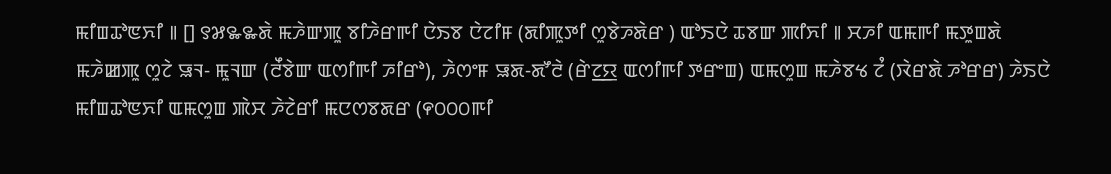ꯃꯤꯡꯊꯣꯟꯈꯤ ꯫ [] ꯱꯷꯳꯳ꯗꯥ ꯃꯍꯥꯛꯄꯨ ꯕꯤꯍꯥꯔꯒꯤ ꯅꯥꯏꯕ ꯅꯥꯖꯤꯝ (ꯗꯤꯄꯨꯇꯤ ꯁꯨꯕꯥꯍꯗꯥꯔ ) ꯑꯣꯏꯅꯥ ꯊꯕꯛ ꯄꯤꯈꯤ ꯫ ꯆꯍꯤ ꯑꯃꯒꯤ ꯃꯇꯨꯡꯗꯥ ꯃꯍꯥꯀꯄꯨ ꯁꯨꯖꯥ ꯎꯜ- ꯃꯨꯜꯛ (ꯂꯩꯕꯥꯛ ꯑꯁꯤꯒꯤ ꯍꯤꯔꯣ), ꯍꯥꯁꯦꯝ ꯎꯗ-ꯗꯧꯂꯥ (ꯔꯥꯖ꯭ꯌ ꯑꯁꯤꯒꯤ ꯇꯔꯦꯡ) ꯑꯃꯁꯨꯡ ꯃꯍꯥꯕꯠ ꯖꯪ (ꯋꯥꯔꯗꯥ ꯍꯣꯔꯔ) ꯍꯥꯏꯅꯥ ꯃꯤꯡꯊꯣꯟꯈꯤ ꯑꯃꯁꯨꯡ ꯄꯥꯆ ꯍꯥꯖꯥꯔꯤ ꯃꯅꯁꯕꯗꯔ (꯵꯰꯰꯰ꯒꯤ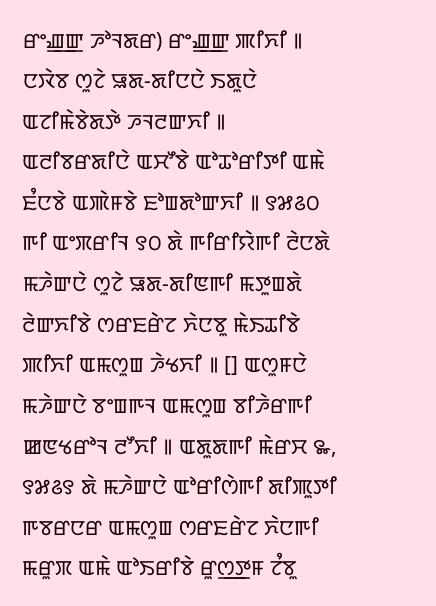ꯔꯦꯉ꯭ꯛ ꯍꯣꯜꯗꯔ) ꯔꯦꯉ꯭ꯛ ꯄꯤꯈꯤ ꯫ ꯅꯋꯥꯕ ꯁꯨꯖꯥ ꯎꯗ-ꯗꯤꯅꯅꯥ ꯏꯗꯨꯅꯥ ꯑꯖꯤꯃꯥꯕꯥꯗꯇꯥ ꯍꯜꯂꯛꯈꯤ ꯫
ꯑꯂꯤꯕꯔꯗꯤꯅꯥ ꯑꯆꯧꯕꯥ ꯑꯣꯊꯣꯔꯤꯇꯤ ꯑꯃꯥ ꯐꯪꯅꯕꯥ ꯑꯄꯥꯝꯕꯥ ꯐꯣꯡꯗꯣꯛꯈꯤ ꯫ ꯱꯷꯴꯰ ꯒꯤ ꯑꯦꯞꯔꯤꯜ ꯱꯰ ꯗꯥ ꯒꯤꯔꯤꯌꯥꯒꯤ ꯂꯥꯅꯗꯥ ꯃꯍꯥꯛꯅꯥ ꯁꯨꯖꯥ ꯎꯗ-ꯗꯤꯟꯒꯤ ꯃꯇꯨꯡꯗꯥ ꯂꯥꯛꯈꯤꯕꯥ ꯁꯔꯐꯔꯥꯖ ꯈꯥꯅꯕꯨ ꯃꯥꯏꯊꯤꯕꯥ ꯄꯤꯈꯤ ꯑꯃꯁꯨꯡ ꯍꯥꯠꯈꯤ ꯫ [] ꯑꯁꯨꯝꯅꯥ ꯃꯍꯥꯛꯅꯥ ꯕꯦꯡꯒꯜ ꯑꯃꯁꯨꯡ ꯕꯤꯍꯥꯔꯒꯤ ꯀꯟꯠꯔꯣꯜ ꯂꯧꯈꯤ ꯫ ꯑꯗꯨꯗꯒꯤ ꯃꯥꯔꯆ ꯳, ꯱꯷꯴꯱ ꯗꯥ ꯃꯍꯥꯛꯅꯥ ꯑꯣꯔꯤꯁꯥꯒꯤ ꯗꯤꯄꯨꯇꯤ ꯒꯕꯔꯅꯔ ꯑꯃꯁꯨꯡ ꯁꯔꯐꯔꯥꯖ ꯈꯥꯅꯒꯤ ꯃꯔꯨꯞ ꯑꯃꯥ ꯑꯣꯏꯔꯤꯕꯥ ꯔꯨꯁ꯭ꯇꯝ ꯖꯪꯕꯨ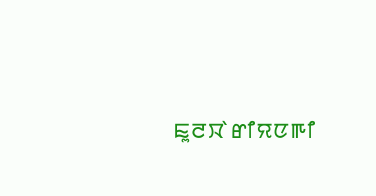ꯐꯨꯂꯋꯥꯔꯤꯌꯅꯒꯤ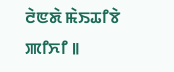ꯂꯥꯟꯗꯥ ꯃꯥꯏꯊꯤꯕꯥ ꯄꯤꯈꯤ ꯫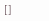[]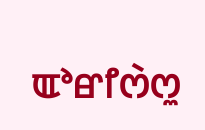ꯑꯣꯔꯤꯁꯥꯁꯨ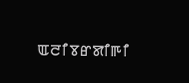ꯑꯂꯤꯕꯔꯗꯤꯒꯤ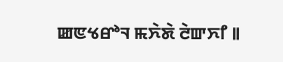ꯀꯟꯠꯔꯣꯜ ꯃꯈꯥꯗꯥ ꯂꯥꯛꯈꯤ ꯫